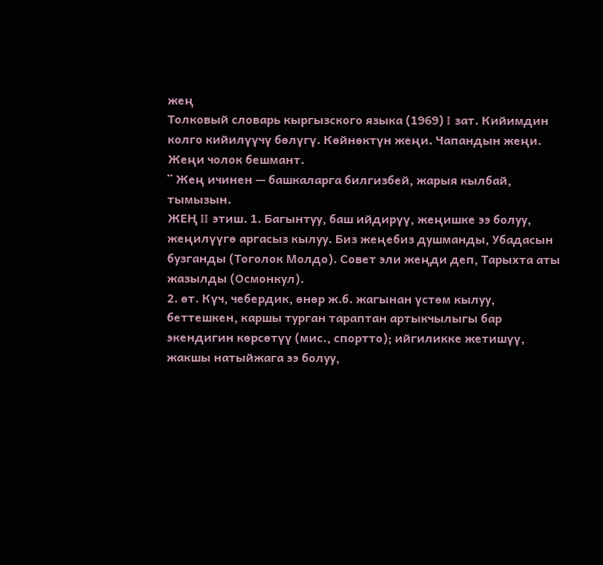жең
Толковый словарь кыргызского языка (1969) I зат. Кийимдин колго кийилүүчү бөлүгү. Көйнөктүн жеңи. Чапандын жеңи. Жеңи чолок бешмант.
¨ Жең ичинен — башкаларга билгизбей, жарыя кылбай, тымызын.
ЖЕҢ II этиш. 1. Багынтуу, баш ийдирүү, жеңишке ээ болуу, жеңилүүгө аргасыз кылуу. Биз жеңебиз душманды, Убадасын бузганды (Тоголок Молдо). Совет эли жеңди деп, Тарыхта аты жазылды (Осмонкул).
2. өт. Күч, чебердик, өнөр ж.б. жагынан үстөм кылуу, беттешкен, каршы турган тараптан артыкчылыгы бар экендигин көрсөтүү (мис., спортто); ийгиликке жетишүү, жакшы натыйжага ээ болуу,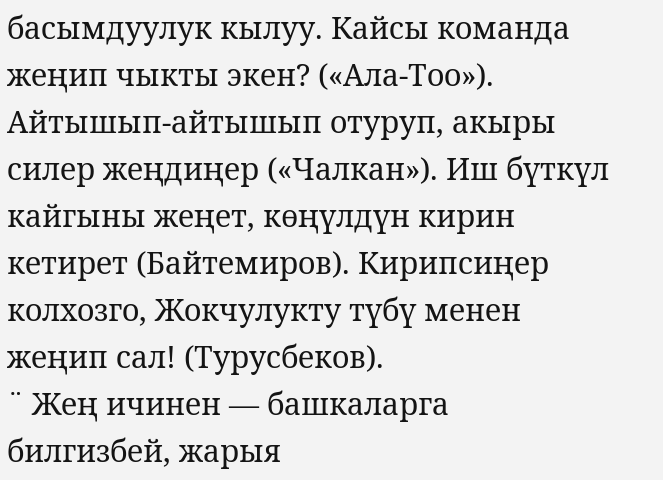басымдуулук кылуу. Кайсы команда жеңип чыкты экен? («Ала-Тоо»). Айтышып-айтышып отуруп, акыры силер жеңдиңер («Чалкан»). Иш бүткүл кайгыны жеңет, көңүлдүн кирин кетирет (Байтемиров). Кирипсиңер колхозго, Жокчулукту түбү менен жеңип сал! (Турусбеков).
¨ Жең ичинен — башкаларга билгизбей, жарыя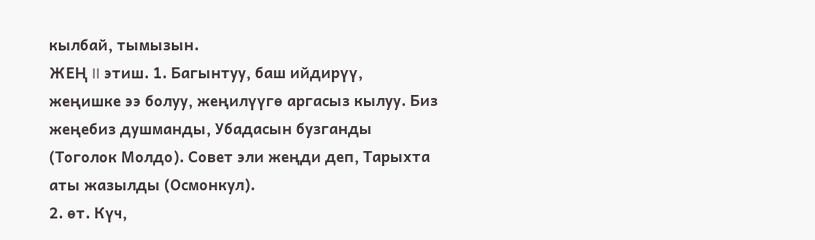кылбай, тымызын.
ЖЕҢ II этиш. 1. Багынтуу, баш ийдирүү, жеңишке ээ болуу, жеңилүүгө аргасыз кылуу. Биз жеңебиз душманды, Убадасын бузганды (Тоголок Молдо). Совет эли жеңди деп, Тарыхта аты жазылды (Осмонкул).
2. өт. Күч,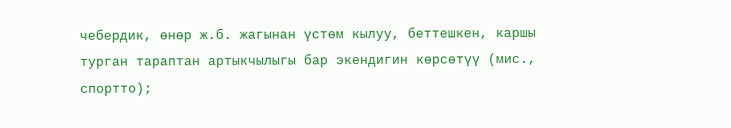чебердик, өнөр ж.б. жагынан үстөм кылуу, беттешкен, каршы турган тараптан артыкчылыгы бар экендигин көрсөтүү (мис., спортто);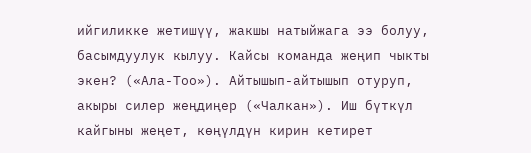ийгиликке жетишүү, жакшы натыйжага ээ болуу, басымдуулук кылуу. Кайсы команда жеңип чыкты экен? («Ала-Тоо»). Айтышып-айтышып отуруп, акыры силер жеңдиңер («Чалкан»). Иш бүткүл кайгыны жеңет, көңүлдүн кирин кетирет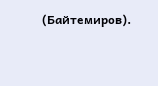(Байтемиров).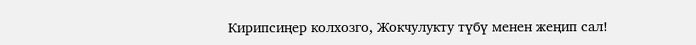Кирипсиңер колхозго, Жокчулукту түбү менен жеңип сал!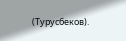(Турусбеков).